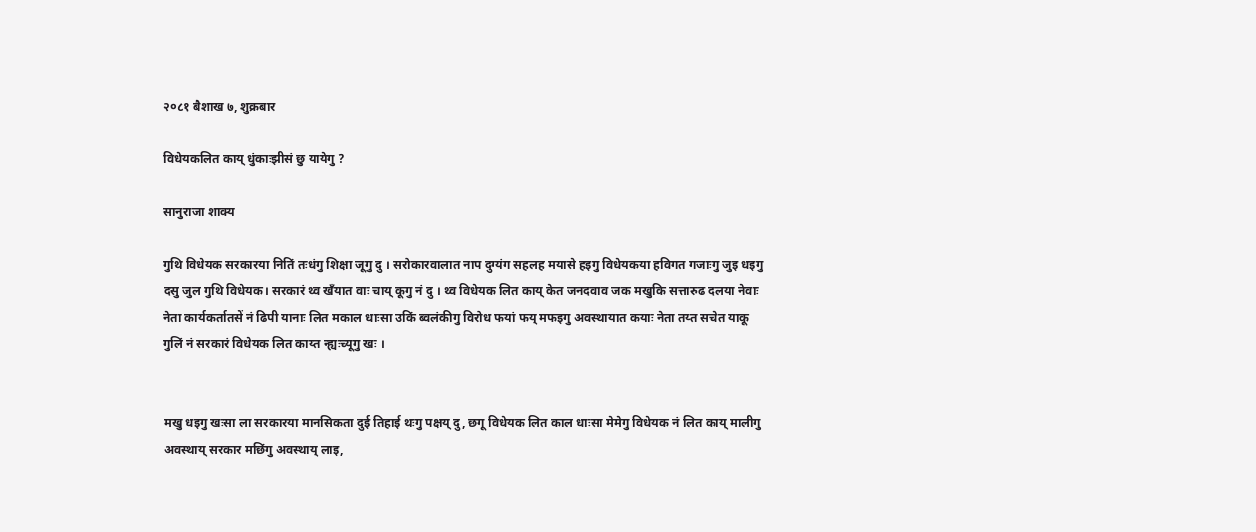२०८१ बैशाख ७, शुक्रबार

विधेयकलित काय् धुंकाःझीसं छु यायेगु ?

सानुराजा शाक्य

गुथि विधेयक सरकारया नितिं तःधंगु शिक्षा जूगु दु । सरोकारवालात नाप दुग्यंग सहलह मयासे हइगु विधेयकया हविगत गजाःगु जुइ धइगु दसु जुल गुथि विधेयक। सरकारं थ्व खँयात वाः चाय् कूगु नं दु । थ्व विधेयक लित काय् केत जनदवाव जक मखुकि सत्तारुढ दलया नेवाः नेता कार्यकर्तातसें नं ढिपी यानाः लित मकाल धाःसा उकिं ब्वलंकीगु विरोध फयां फय् मफइगु अवस्थायात कयाः नेता तय्त सचेत याकू गुलिं नं सरकारं विधेयक लित काय्त न्ह्यःच्यूगु खः ।


मखु धइगु खःसा ला सरकारया मानसिकता दुई तिहाई थःगु पक्षय् दु, छगू विधेयक लित काल धाःसा मेमेगु विधेयक नं लित काय् मालीगु अवस्थाय् सरकार मछिंगु अवस्थाय् लाइ,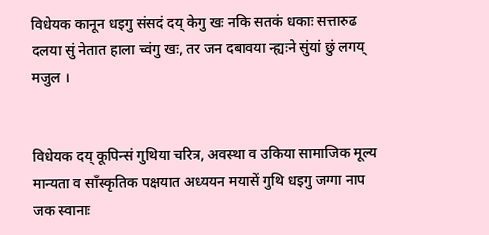विधेयक कानून धइगु संसदं दय् केगु खः नकि सतकं धकाः सत्तारुढ दलया सुं नेतात हाला च्वंगु खः, तर जन दबावया न्ह्यःने सुंयां छुं लगय् मजुल ।


विधेयक दय् कूपिन्सं गुथिया चरित्र, अवस्था व उकिया सामाजिक मूल्य मान्यता व साँस्कृतिक पक्षयात अध्ययन मयासें गुथि धइगु जग्गा नाप जक स्वानाः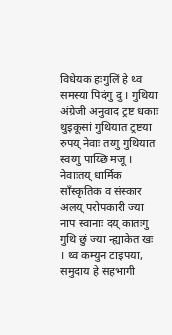विधेयक हःगुलिं हे थ्व समस्या पिदंगु दु । गुथिया अंग्रेजी अनुवाद ट्रष्ट धकाः थुइकूसां गुथियात ट्रष्टया रुपय् नेवाः तय्गु गुथियात स्वय्गु पाय्छि मजू । नेवाःतय् धार्मिक साँस्कृतिक व संस्कार अलय् परोपकारी ज्या नाप स्वानाः दय् कातःगु गुथि छुं ज्या न्ह्याकेत खः । थ्व कम्युन टाइपया, समुदाय हे सहभागी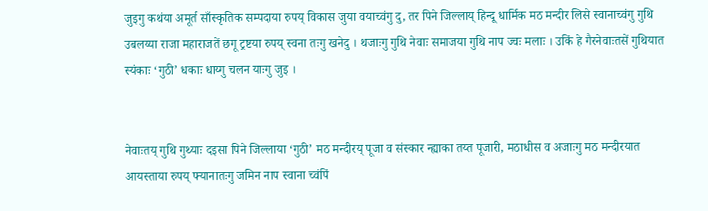जुइगु कथंया अमूर्त साँस्कृतिक सम्पदाया रुपय् विकास जुया वयाच्वंगु दु, तर पिने जिल्लाय् हिन्दू धार्मिक मठ मन्दीर लिसे स्वानाच्वंगु गुथि उबलय्या राजा महाराजतें छगू ट्रष्टया रुपय् स्वना तःगु खनेदु । थजाःगु गुथि नेवाः समाजया गुथि नाप ज्वः मलाः । उकिं हे गैरनेवाःतसें गुथियात स्यंकाः ‘गुठी’ धकाः धाय्गु चलन याःगु जुइ ।


नेवाःतय् गुथि गुथ्याः दइसा पिने जिल्लाया ‘गुठी’ मठ मन्दीरय् पूजा व संस्कार न्ह्याका तय्त पूजारी, मठाधीस व अजाःगु मठ मन्दीरयात आयस्ताया रुपय् फ्यानातःगु जमिन नाप स्वाना च्वंपिं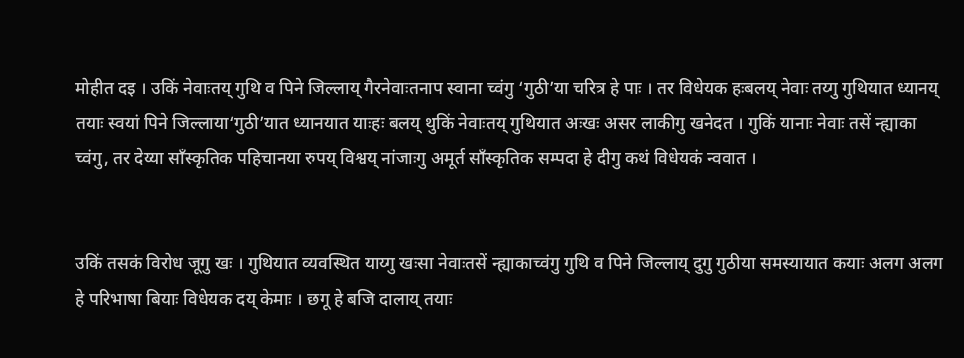मोहीत दइ । उकिं नेवाःतय् गुथि व पिने जिल्लाय् गैरनेवाःतनाप स्वाना च्वंगु ‘गुठी’या चरित्र हे पाः । तर विधेयक हःबलय् नेवाः तय्गु गुथियात ध्यानय् तयाः स्वयां पिने जिल्लाया‘गुठी’यात ध्यानयात याःहः बलय् थुकिं नेवाःतय् गुथियात अःखः असर लाकीगु खनेदत । गुकिं यानाः नेवाः तसें न्ह्याका च्वंगु, तर देय्या साँस्कृतिक पहिचानया रुपय् विश्वय् नांजाःगु अमूर्त साँस्कृतिक सम्पदा हे दीगु कथं विधेयकं न्ववात ।


उकिं तसकं विरोध जूगु खः । गुथियात व्यवस्थित याय्गु खःसा नेवाःतसें न्ह्याकाच्वंगु गुथि व पिने जिल्लाय् दुगु गुठीया समस्यायात कयाः अलग अलग हे परिभाषा बियाः विधेयक दय् केमाः । छगू हे बजि दालाय् तयाः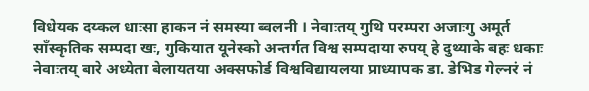विधेयक दय्कल धाःसा हाकन नं समस्या ब्वलनी । नेवाःतय् गुथि परम्परा अजाःगु अमूर्त साँस्कृतिक सम्पदा खः, गुकियात यूनेस्को अन्तर्गत विश्व सम्पदाया रुपय् हे दुथ्याके बहः धकाः नेवाःतय् बारे अध्येता बेलायतया अक्सफोर्ड विश्वविद्यायलया प्राध्यापक डा. डेभिड गेल्नरं नं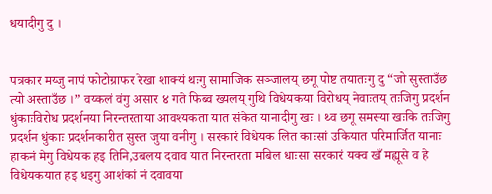धयादीगु दु ।


पत्रकार मय्जु नापं फोटोग्राफर रेखा शाक्यं थःगु सामाजिक सञ्जालय् छगू पोष्ट तयातःगु दु “जो सुस्ताउँछ त्यो अस्ताउँछ ।” वय्कलं वंगु असार ४ गते फिब्व ख्यलय् गुथि विधेयकया विरोधय् नेवाःतय् तःजिगु प्रदर्शन धुंकाःविरोध प्रदर्शनया निरन्तरताया आवश्यकता यात संकेत यानादीगु खः । थ्व छगू समस्या खःकि तःजिगु प्रदर्शन धुंकाः प्रदर्शनकारीत सुस्त जुया वनीगु । सरकारं विधेयक लित काःसां उकियात परिमार्जित यानाः हाकनं मेगु विधेयक हइ तिनि,उबलय दवाव यात निरन्तरता मबिल धाःसा सरकारं यक्व खँ मह्यूसे व हे विधेयकयात हइ धइगु आशंकां नं दवावया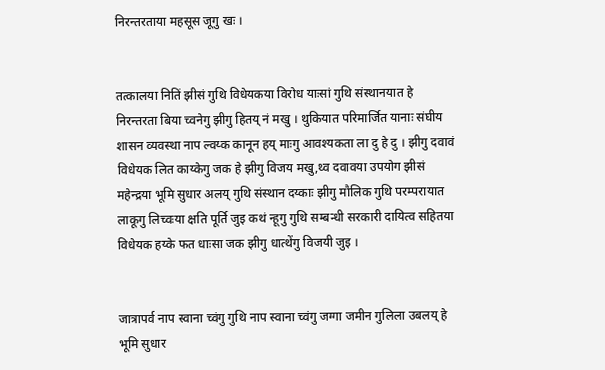निरन्तरताया महसूस जूगु खः ।


तत्कालया नितिं झीसं गुथि विधेयकया विरोध याःसां गुथि संस्थानयात हे निरन्तरता बिया च्वनेगु झीगु हितय् नं मखु । थुकियात परिमार्जित यानाः संघीय शासन व्यवस्था नाप ल्वय्क कानून हय् माःगु आवश्यकता ला दु हे दु । झीगु दवावं विधेयक लित काय्केगु जक हे झीगु विजय मखु,थ्व दवावया उपयोग झीसं महेन्द्रया भूमि सुधार अलय् गुथि संस्थान दय्काः झीगु मौलिक गुथि परम्परायात लाकूगु लिच्वःया क्षति पूर्ति जुइ कथं न्हूगु गुथि सम्बन्धी सरकारी दायित्व सहितया विधेयक हय्के फत धाःसा जक झीगु धात्थेंगु विजयी जुइ ।


जात्रापर्व नाप स्वाना च्वंगु गुथि नाप स्वाना च्वंगु जग्गा जमीन गुलिला उबलय् हे भूमि सुधार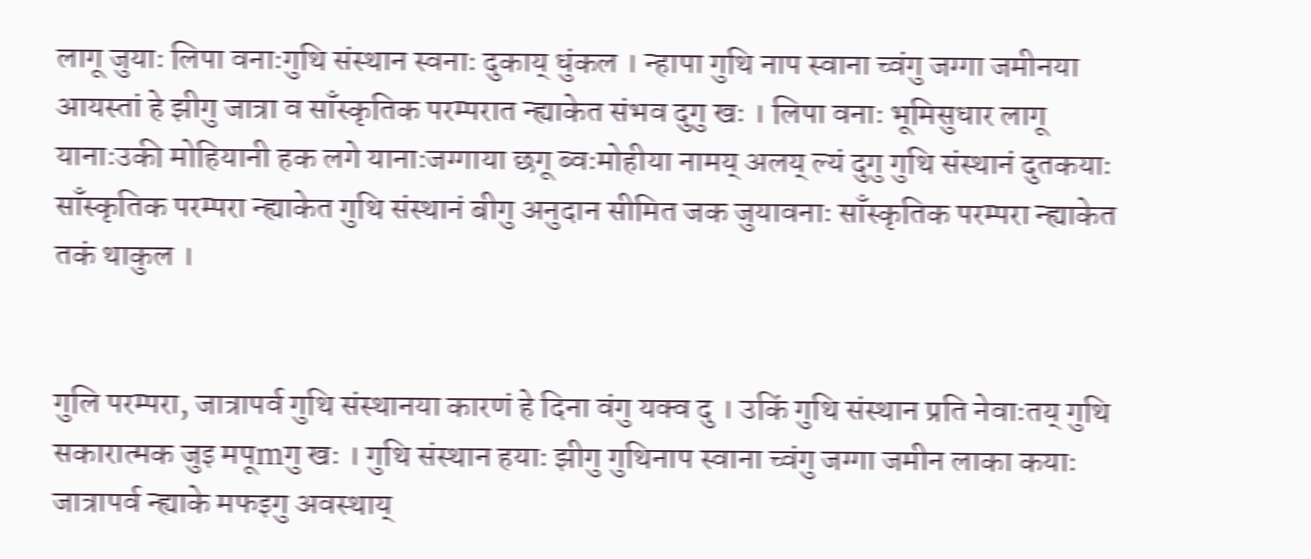लागू जुयाः लिपा वनाःगुथि संस्थान स्वनाः दुकाय् धुंकल । न्हापा गुथि नाप स्वाना च्वंगु जग्गा जमीनया आयस्तां हे झीगु जात्रा व साँस्कृतिक परम्परात न्ह्याकेत संभव दुगु खः । लिपा वनाः भूमिसुधार लागू यानाःउकी मोहियानी हक लगे यानाःजग्गाया छगू ब्वःमोहीया नामय् अलय् ल्यं दुगु गुथि संस्थानं दुतकयाः साँस्कृतिक परम्परा न्ह्याकेत गुथि संस्थानं बीगु अनुदान सीमित जक जुयावनाः साँस्कृतिक परम्परा न्ह्याकेत तकं थाकुल ।


गुलि परम्परा, जात्रापर्व गुथि संस्थानया कारणं हे दिना वंगु यक्व दु । उकिं गुथि संस्थान प्रति नेवाःतय् गुथि सकारात्मक जुइ मपूmगु खः । गुथि संस्थान हयाः झीगु गुथिनाप स्वाना च्वंगु जग्गा जमीन लाका कयाः जात्रापर्व न्ह्याके मफइगु अवस्थाय्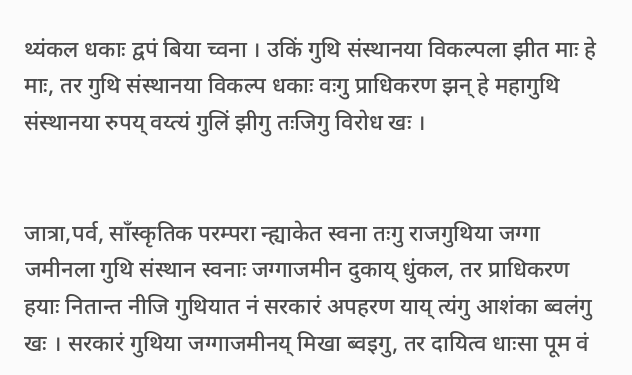थ्यंकल धकाः द्वपं बिया च्वना । उकिं गुथि संस्थानया विकल्पला झीत माः हे माः, तर गुथि संस्थानया विकल्प धकाः वःगु प्राधिकरण झन् हे महागुथि संस्थानया रुपय् वय्त्यं गुलिं झीगु तःजिगु विरोध खः ।


जात्रा,पर्व, साँस्कृतिक परम्परा न्ह्याकेत स्वना तःगु राजगुथिया जग्गा जमीनला गुथि संस्थान स्वनाः जग्गाजमीन दुकाय् धुंकल, तर प्राधिकरण हयाः नितान्त नीजि गुथियात नं सरकारं अपहरण याय् त्यंगु आशंका ब्वलंगु खः । सरकारं गुथिया जग्गाजमीनय् मिखा ब्वइगु, तर दायित्व धाःसा पूम वं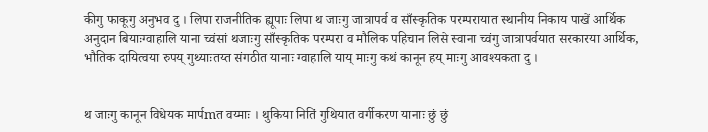कीगु फाकूगु अनुभव दु । लिपा राजनीतिक ह्यूपाः लिपा थ जाःगु जात्रापर्व व साँस्कृतिक परम्परायात स्थानीय निकाय पाखें आर्थिक अनुदान बियाःग्वाहालि याना च्वंसां थजाःगु साँस्कृतिक परम्परा व मौलिक पहिचान लिसे स्वाना च्वंगु जात्रापर्वयात सरकारया आर्थिक, भौतिक दायित्वया रुपय् गुथ्याःतय्त संगठीत यानाः ग्वाहालि याय् माःगु कथं कानून हय् माःगु आवश्यकता दु ।


थ जाःगु कानून विधेयक मार्पmत वय्माः । थुकिया नितिं गुथियात वर्गीकरण यानाः छुं छुं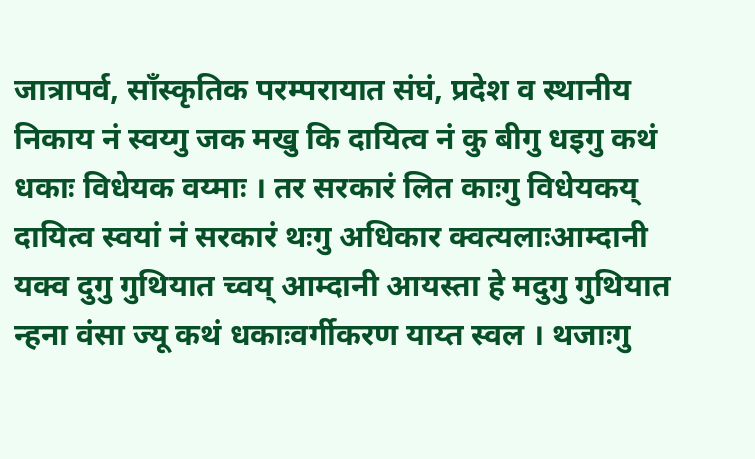जात्रापर्व, साँस्कृतिक परम्परायात संघं, प्रदेश व स्थानीय निकाय नं स्वय्गु जक मखु कि दायित्व नं कु बीगु धइगु कथं धकाः विधेयक वय्माः । तर सरकारं लित काःगु विधेयकय् दायित्व स्वयां नं सरकारं थःगु अधिकार क्वत्यलाःआम्दानी यक्व दुगु गुथियात च्वय् आम्दानी आयस्ता हे मदुगु गुथियात न्हना वंसा ज्यू कथं धकाःवर्गीकरण याय्त स्वल । थजाःगु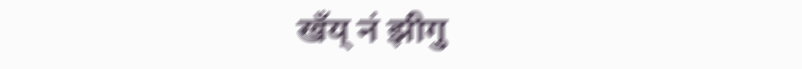खँय् नं झीगु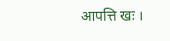आपत्ति खः ।